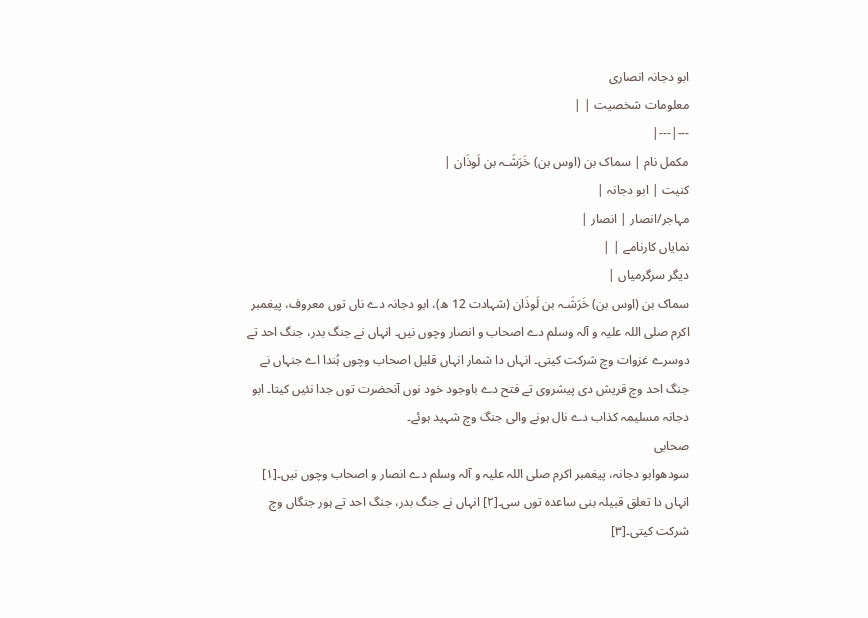ابو دجانہ انصاری
معلومات شخصیت | |
---|---|
مکمل نام | سماک بن (اوس بن) خَرَشَـہ بن لَوذَان |
کنیت | ابو دجانہ |
مہاجر/انصار | انصار |
نمایاں کارنامے | |
دیگر سرگرمیاں |
سماک بن (اوس بن) خَرَشَـہ بن لَوذَان (شہادت 12 ھ)، ابو دجانہ دے ناں توں معروف، پیغمبر اکرم صلی اللہ علیہ و آلہ وسلم دے اصحاب و انصار وچوں نيں۔ انہاں نے جنگ بدر، جنگ احد تے دوسرے غزوات وچ شرکت کيتی۔ انہاں دا شمار انہاں قلیل اصحاب وچوں ہُندا اے جنہاں نے جنگ احد وچ قریش دی پیشروی تے فتح دے باوجود خود نوں آنحضرت توں جدا نئيں کيتا۔ ابو دجانہ مسلیمہ کذاب دے نال ہونے والی جنگ وچ شہید ہوئے۔
صحابی
سودھوابو دجانہ، پیغمبر اکرم صلی اللہ علیہ و آلہ وسلم دے انصار و اصحاب وچوں نيں۔[۱] انہاں دا تعلق قبیلہ بنی ساعدہ توں سی۔[۲] انہاں نے جنگ بدر، جنگ احد تے ہور جنگاں وچ شرکت کيتی۔[۳]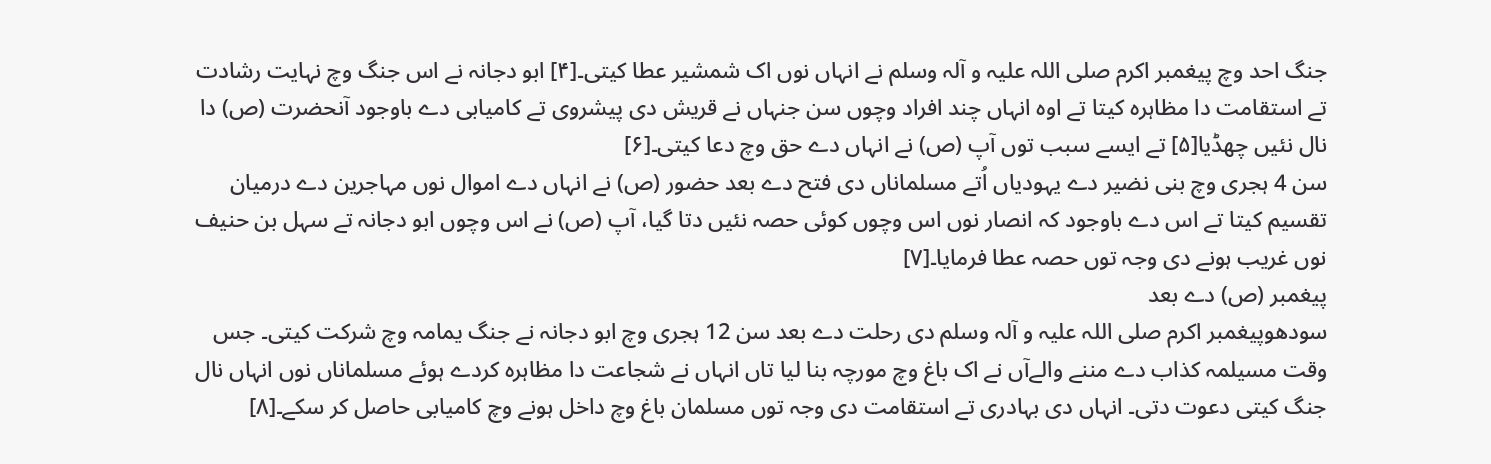جنگ احد وچ پیغمبر اکرم صلی اللہ علیہ و آلہ وسلم نے انہاں نوں اک شمشیر عطا کيتی۔[۴] ابو دجانہ نے اس جنگ وچ نہایت رشادت تے استقامت دا مظاہرہ کيتا تے اوہ انہاں چند افراد وچوں سن جنہاں نے قریش دی پیشروی تے کامیابی دے باوجود آنحضرت (ص) دا نال نئيں چھڈیا[۵] تے ايسے سبب توں آپ (ص) نے انہاں دے حق وچ دعا کيتی۔[۶]
سن 4 ہجری وچ بنی نضیر دے یہودیاں اُتے مسلماناں دی فتح دے بعد حضور (ص) نے انہاں دے اموال نوں مہاجرین دے درمیان تقسیم کيتا تے اس دے باوجود کہ انصار نوں اس وچوں کوئی حصہ نئيں دتا گیا، آپ (ص) نے اس وچوں ابو دجانہ تے سہل بن حنیف نوں غریب ہونے دی وجہ توں حصہ عطا فرمایا۔[۷]
پیغمبر (ص) دے بعد
سودھوپیغمبر اکرم صلی اللہ علیہ و آلہ وسلم دی رحلت دے بعد سن 12 ہجری وچ ابو دجانہ نے جنگ یمامہ وچ شرکت کيتی۔ جس وقت مسیلمہ کذاب دے مننے والےآں نے اک باغ وچ مورچہ بنا لیا تاں انہاں نے شجاعت دا مظاہرہ کردے ہوئے مسلماناں نوں انہاں نال جنگ کيتی دعوت دتی۔ انہاں دی بہادری تے استقامت دی وجہ توں مسلمان باغ وچ داخل ہونے وچ کامیابی حاصل کر سکے۔[۸]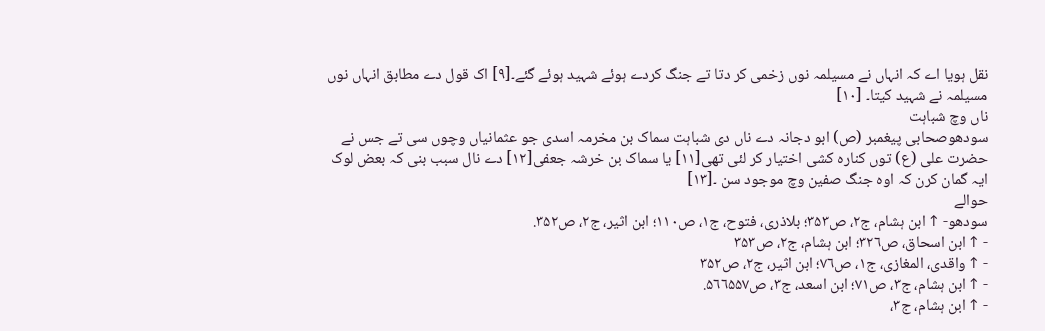نقل ہويا اے کہ انہاں نے مسیلمہ نوں زخمی کر دتا تے جنگ کردے ہوئے شہید ہوئے گئے۔[۹] اک قول دے مطابق انہاں نوں مسیلمہ نے شہید کيتا۔ [۱۰]
ناں وچ شباہت
سودھوصحابی پیغمبر (ص) ابو دجانہ دے ناں دی شباہت سماک بن مخرمہ اسدی جو عثمانیاں وچوں سی تے جس نے حضرت علی (ع) توں کنارہ کشی اختیار کر لئی تھی[۱۱] یا سماک بن خرشہ جعفی[۱۲] دے نال سبب بنی کہ بعض لوک ایہ گمان کرن کہ اوہ جنگ صفین وچ موجود سن ۔[۱۳]
حوالے
سودھو- ↑ ابن ہشام، ج۲، ص۳۵۳؛ بلاذری، فتوح، ج۱، ص۱۱۰؛ ابن اثیر، ج۲، ص۳۵۲.
- ↑ ابن اسحاق، ص۳۲٦؛ ابن ہشام، ج۲، ص۳۵۳
- ↑ واقدی، المغازی، ج۱، ص٧٦؛ ابن اثیر، ج۲، ص۳۵۲
- ↑ ابن ہشام، ج۳، ص٧۱؛ ابن اسعد، ج۳، ص۵٦٦۵۵٧.
- ↑ ابن ہشام، ج۳،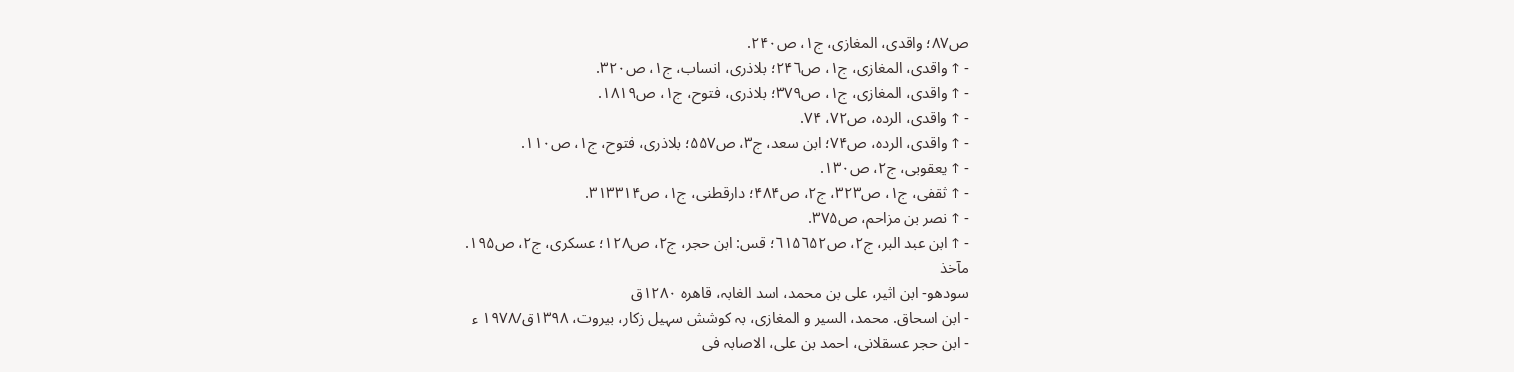ص۸٧؛ واقدی، المغازی، ج۱، ص۲۴۰.
- ↑ واقدی، المغازی، ج۱، ص۲۴٦؛ بلاذری، انساب، ج۱، ص۳۲۰.
- ↑ واقدی، المغازی، ج۱، ص۳٧۹؛ بلاذری، فتوح، ج۱، ص۱۸۱۹.
- ↑ واقدی، الردہ، ص٧۲، ٧۴.
- ↑ واقدی، الردہ، ص٧۴؛ ابن سعد، ج۳، ص۵۵٧؛ بلاذری، فتوح، ج۱، ص۱۱۰.
- ↑ یعقوبی، ج۲، ص۱۳۰.
- ↑ ثقفی، ج۱، ص۳۲۳، ج۲، ص۴۸۴؛ دارقطنی، ج۱، ص۳۱۳۳۱۴.
- ↑ نصر بن مزاحم، ص۳٧۵.
- ↑ ابن عبد البر، ج۲، ص٦۱۵٦۵۲؛ قس: ابن حجر، ج۲، ص۱۲۸؛ عسکری، ج۲، ص۱۹۵.
مآخذ
سودھو- ابن اثیر، علی بن محمد، اسد الغابہ، قاهره ۱۲۸۰ق
- ابن اسحاق. محمد، السیر و المغازی، بہ کوشش سہیل زکار، بیروت، ۱۳۹۸ق/۱۹٧۸ ء
- ابن حجر عسقلانی، احمد بن علی، الاصابہ فی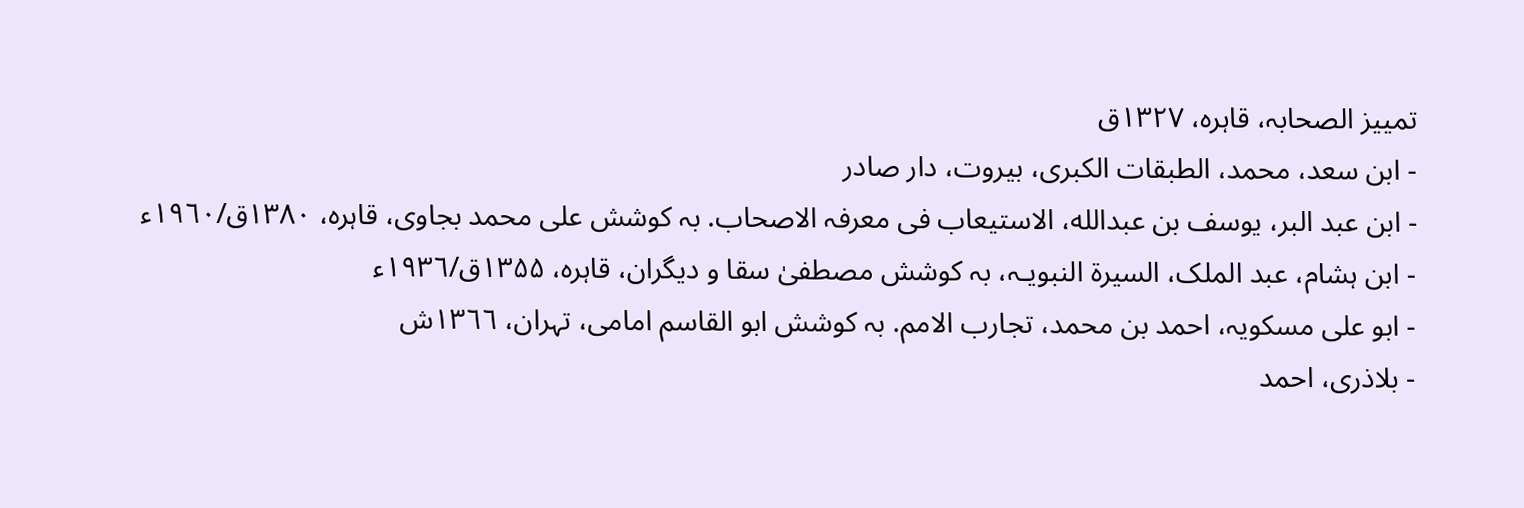تمییز الصحابہ، قاہره، ۱۳۲٧ق
- ابن سعد، محمد، الطبقات الکبری، بیروت، دار صادر
- ابن عبد البر، یوسف بن عبدالله، الاستیعاب فی معرفہ الاصحاب. بہ کوشش علی محمد بجاوی، قاہره، ۱۳۸۰ق/۱۹٦۰ء
- ابن ہشام، عبد الملک، السیرة النبویـہ، بہ کوشش مصطفیٰ سقا و دیگران، قاہره، ۱۳۵۵ق/۱۹۳٦ء
- ابو علی مسکویہ، احمد بن محمد، تجارب الامم. بہ کوشش ابو القاسم امامی، تہران، ۱۳٦٦ش
- بلاذری، احمد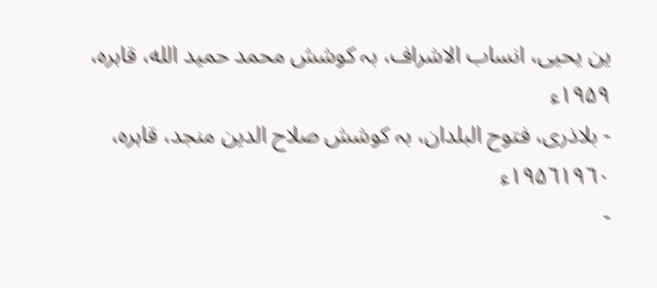ین یحیی، انساب الاشراف، بہ کوشش محمد حمید الله، قاہره، ۱۹۵۹ء
- بلاذری، فتوح البلدان، بہ کوشش صلاح الدین منجد، قاہره، ۱۹۵٦۱۹٦۰ء
-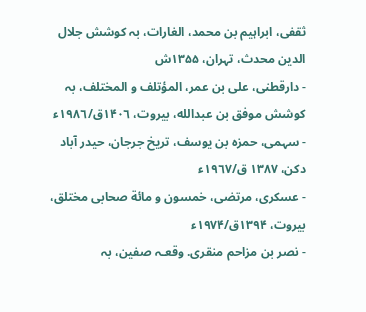ثقفی، ابراہیم بن محمد، الغارات، بہ کوشش جلال الدین محدث، تہران، ۱۳۵۵ش
- دارقطنی، علی بن عمر، المؤتلف و المختلف، بہ کوشش موفق بن عبدالله، بیروت، ۱۴۰٦ق/۱۹۸٦ء
- سہمی، حمزہ بن یوسف، تریخ جرجان، حیدر آباد دکن، ۱۳۸٧ ق/۱۹٦٧ء
- عسکری، مرتضی، خمسون و مائة صحابی مختلق، بیروت، ۱۳۹۴ق/۱۹٧۴ء
- نصر بن مزاحم منقری. وقعـہ صفین، بہ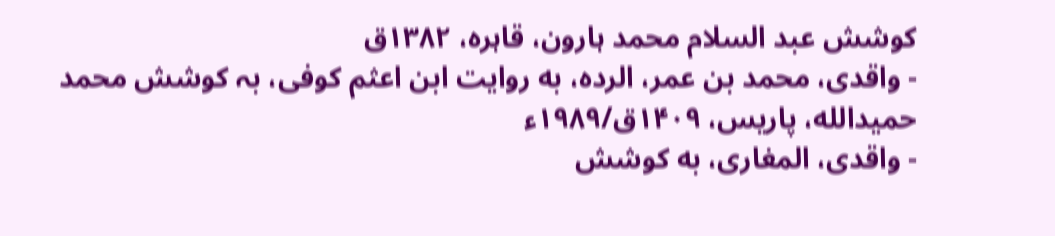کوشش عبد السلام محمد ہارون، قاہره، ۱۳۸۲ق
- واقدی، محمد بن عمر، الردہ، به روایت ابن اعثم کوفی، بہ کوشش محمد حمیدالله، پاریس، ۱۴۰۹ق/۱۹۸۹ء
- واقدی، المغاری، به کوشش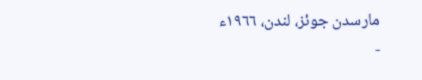مارسدن جوئز، لندن، ۱۹٦٦ء
-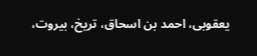یعقوبی، احمد بن اسحاق، تریخ، بیروت،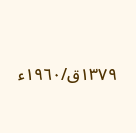۱۳٧۹ق/۱۹٦۰ء